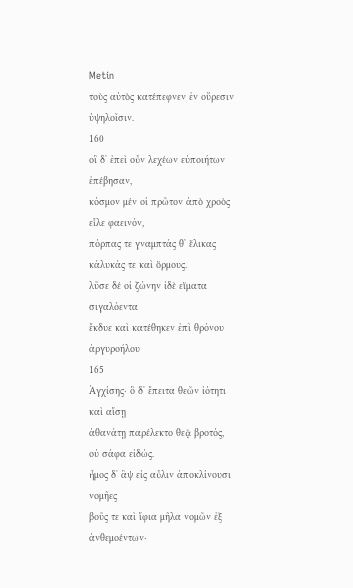Metin
τοὺς αὐτὸς κατέπεφνεν ἐν οὔρεσιν ὑψηλοῖσιν.
160
οἳ δʼ ἐπεὶ οὖν λεχέων εὐποιήτων ἐπέβησαν,
κόσμον μέν οἱ πρῶτον ἀπὸ χροὸς εἷλε φαεινόν,
πόρπας τε γναμπτάς θʼ ἕλικας κάλυκάς τε καὶ ὅρμους.
λῦσε δέ οἱ ζώνην ἰδὲ εἵματα σιγαλόεντα
ἔκδυε καὶ κατέθηκεν ἐπὶ θρόνου ἀργυροήλου
165
Ἀγχίσης· ὃ δʼ ἔπειτα θεῶν ἰότητι καὶ αἴσῃ
ἀθανάτῃ παρέλεκτο θεᾷ βροτός, οὐ σάφα εἰδώς.
ἦμος δʼ ἂψ εἰς αὖλιν ἀποκλίνουσι νομῆες
βοῦς τε καὶ ἴφια μῆλα νομῶν ἐξ ἀνθεμοέντων·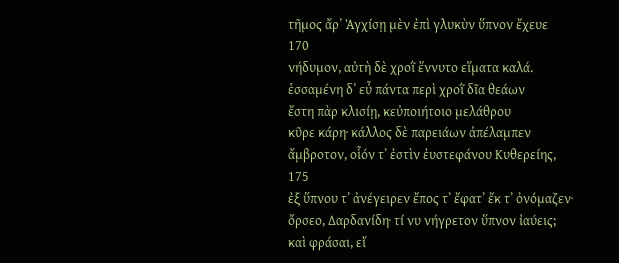τῆμος ἄρʼ Ἀγχίσῃ μὲν ἐπὶ γλυκὺν ὕπνον ἔχευε
170
νήδυμον, αὐτὴ δὲ χροῒ ἕννυτο εἵματα καλά.
ἑσσαμένη δʼ εὖ πάντα περὶ χροῒ δῖα θεάων
ἔστη πὰρ κλισίῃ, κεὐποιήτοιο μελάθρου
κῦρε κάρη· κάλλος δὲ παρειάων ἀπέλαμπεν
ἄμβροτον, οἷόν τʼ ἐστὶν ἐυστεφάνου Κυθερείης,
175
ἐξ ὕπνου τʼ ἀνέγειρεν ἔπος τʼ ἔφατʼ ἔκ τʼ ὀνόμαζεν·
ὄρσεο, Δαρδανίδη· τί νυ νήγρετον ὕπνον ἰαύεις;
καὶ φράσαι, εἴ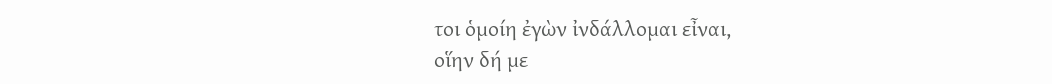τοι ὁμοίη ἐγὼν ἰνδάλλομαι εἶναι,
οἵην δή με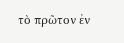τὸ πρῶτον ἐν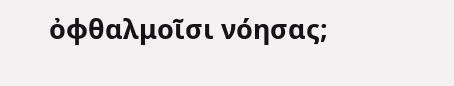ὀφθαλμοῖσι νόησας;